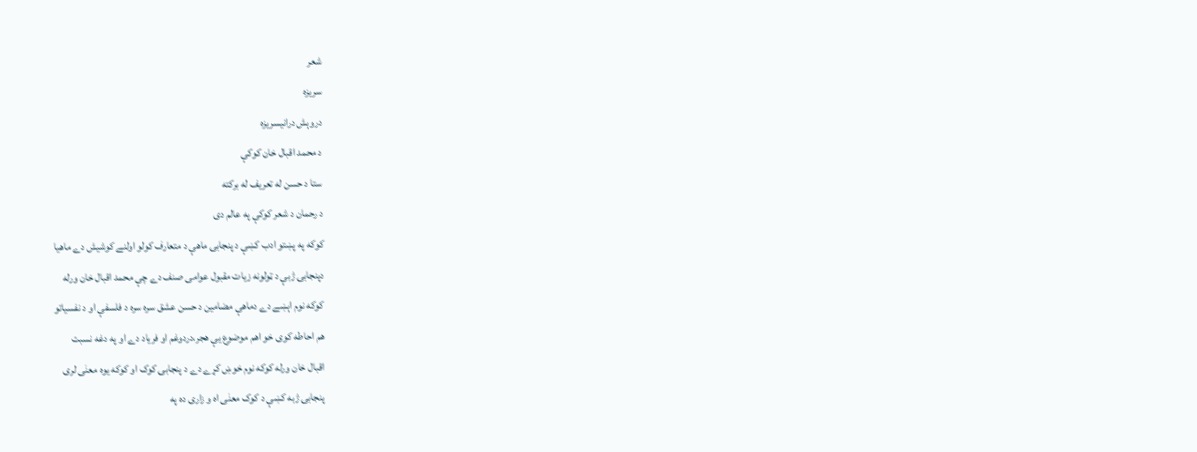شعر
سريزه
دروېش درانیسريزه
د محمد اقبال خان کوکې
ستا د حسن له تعريف له برکته
د رحمان د شعر کوکې په عالم دى
کوکه په پښتو ادب کښې د پنجابۍ ماهې د متعارف کولو اولنے کوشيش دے ماهيا
دپنجابۍ ژبې د ټولونه زيات مقبول عوامى صنف دے چې محمد اقبال خان ورله
کوکه نوم اېښے دے دماهې مضامين د حسن عشق سره سره د فلسفې او د نفسياتو
هم احاطه کوى خو اهم موضوع يې هجر،دردوغم او فرياد دے او په دغه نسبت
اقبال خان ورله کوکه نوم خوښ کړے دے د پنجابۍ کوک او کوکه يوه معنٰى لرى
پنجابۍ ژبه کښې د کوک معنٰى اه و زارى ده په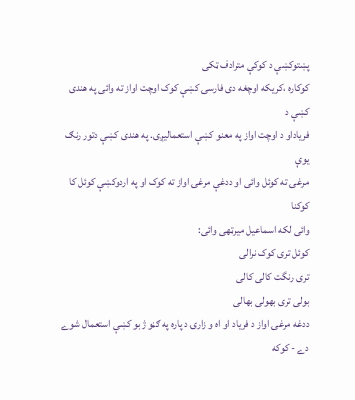پښتوکښې د کوکې مترادف ټکى
کوکاره ،کريکه اوچغه دى فارسۍ کښې کوک اوچت اواز ته وائى په هندى کښې د
فرياداو د اوچت اواز په معنو کښې استعماليږى. په هندى کښې دتور رنګ يوې
مرغۍ ته کوئل وائى او ددغې مرغۍ اواز ته کوک او په اردوکښې کوئل کا کوکنا
وائى لکه اسماعيل ميرټهى وائى:
کوئل ترى کوک نرالى
ترى رنگت کالى کالى
بولى ترى بھولى بھالى
ددغه مرغۍ اواز د فرياد او اه و زارۍ د پاره په ګڼو ژبو کښې استعمال شوے
دے - کوکه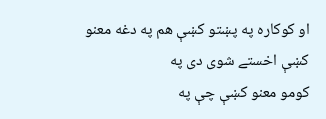او کوکاره په پښتو کښې هم په دغه معنو کښې اخستے شوى دى په
کومو معنو کښې چې په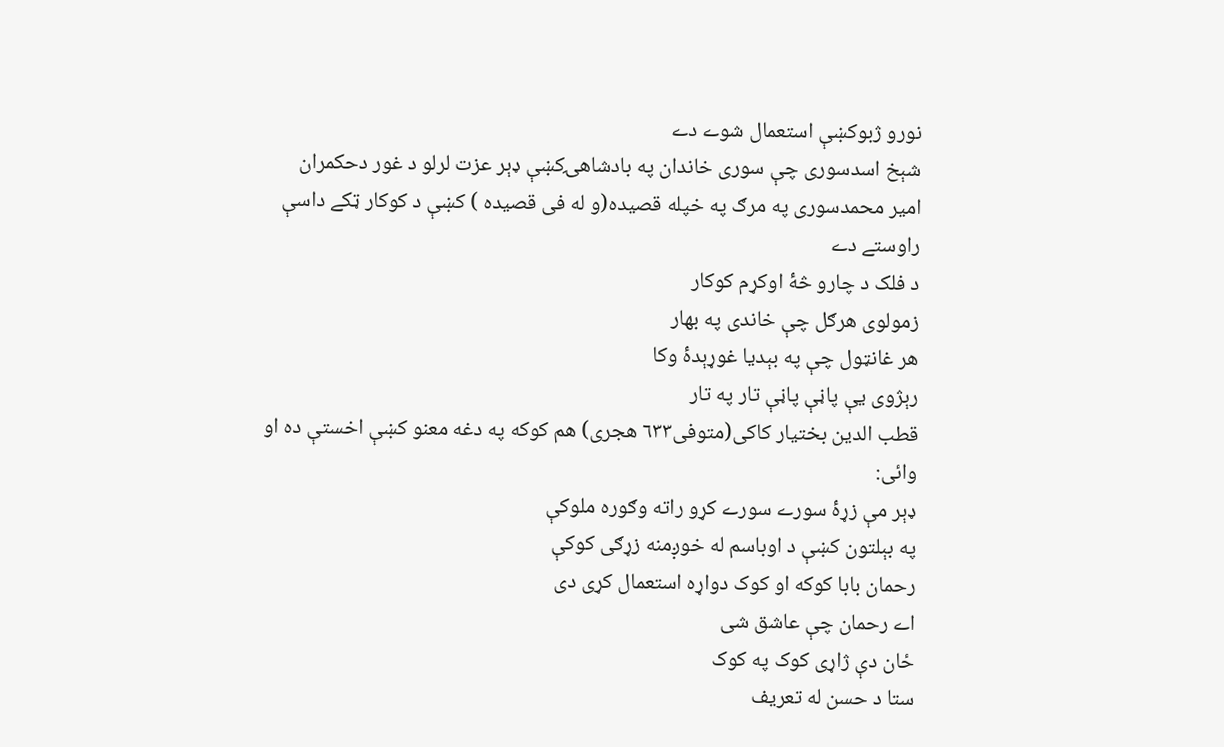نورو ژبوکښې استعمال شوے دے
شېخ اسدسورى چې سورى خاندان په بادشاهۍکښې ډېر عزت لرلو د غور دحکمران
امير محمدسورى په مرګ په خپله قصيده(و له فى قصيده ) کښې د کوکار ټکے داسې
راوستے دے
د فلک د چارو څۀ اوکړم کوکار
زمولوى هرګل چې خاندى په بهار
هر غانټول چې په بېديا غوړېدۀ وکا
رېژوى يې پاڼې پاڼې تار په تار
قطب الدين بختيار کاکى(متوفى٦٣٣ هجرى) هم کوکه په دغه معنو کښې اخستې ده او
وائى:
ډېر مې زړۀ سورے سورے کړو راته وګوره ملوکې
په بېلتون کښې د اوباسم له خوږمنه زړګى کوکې
رحمان بابا کوکه او کوک دواړه استعمال کړى دى
اے رحمان چې عاشق شى
ځان دې ژاړى کوک په کوک
ستا د حسن له تعريف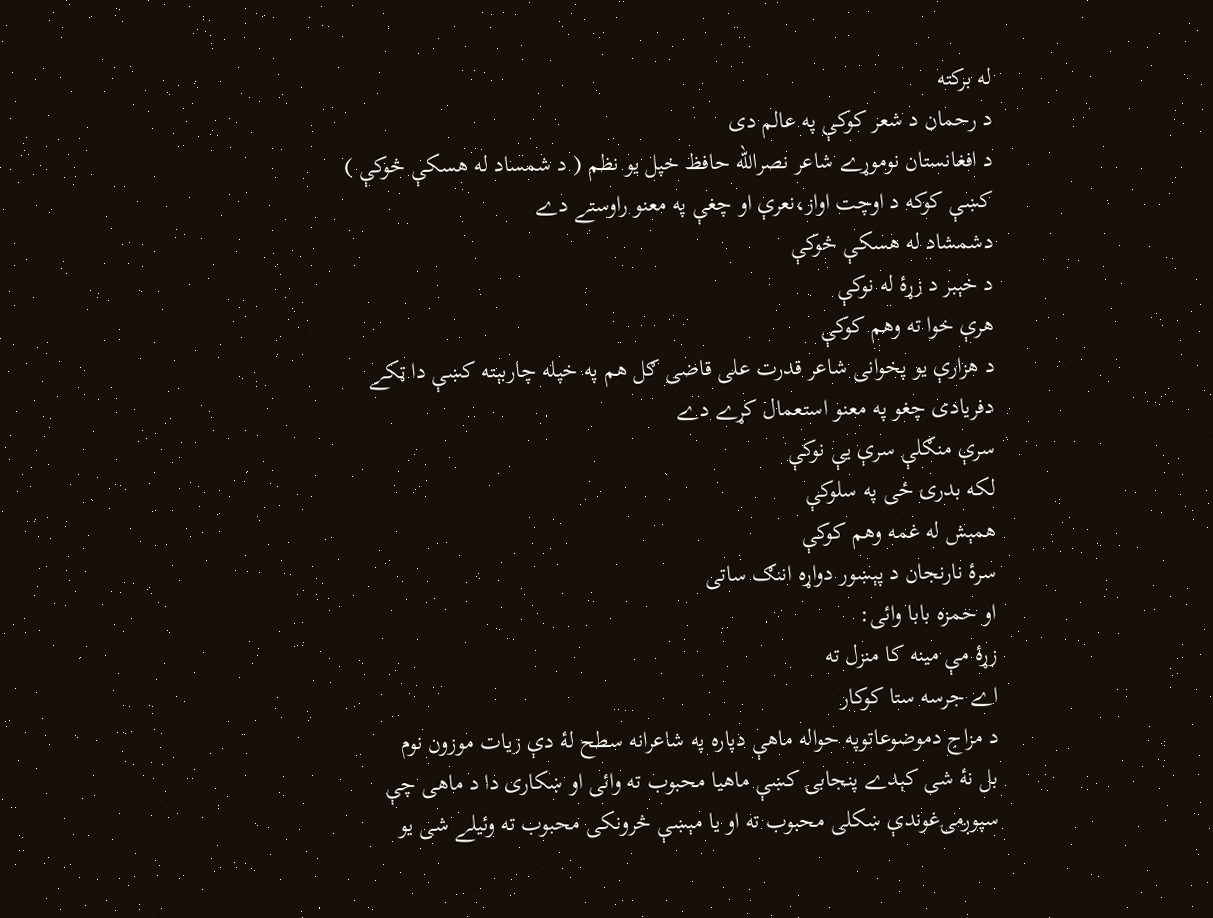له برکته
د رحمان د شعر کوکې په عالم دى
د افغانستان نوموړے شاعر نصرالله حافظ خپل يو نظم ( د شمساد له هسکې څوکې )
کښې کوکه د اوچت اواز،نعرې او چغې په معنو راوستے دے
دشمشاد له هسکې څوکې
د خېبر د زړۀ له نوکې
هرې خوا ته وهم کوکې
د هزارې يو پخوانى شاعر قدرت على قاضى ګل هم په خپله چاربېته کښې دا ټکے
دفريادى چغو په معنو استعمال کړے دے
سرې منګلې سرې يې نوکې
لکه بدرۍ ځى په سلوکې
همېش له غمه وهم کوکې
سرۀ نارنجان د پېښور دواړه اننګ ساتى
او حمزه بابا وائى:
زړۀ مې مينه کا منزل ته
اے جرسه ستا کوکار
د مزاج دموضوعاتوپه حواله ماهې دپاره په شاعرانه سطح لۀ دې زيات موزون نوم
بل نۀ شى کېدے پنجابۍ کښې ماهيا محبوب ته وائى او ښکارى دا د ماهى چې
سپوږمۍغوندې ښکلى محبوب ته او يا مېښې څرونکى محبوب ته وئيلے شى يو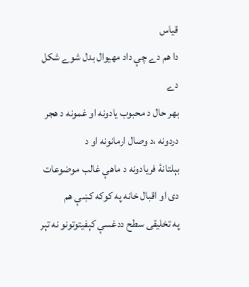قياس
دا هم دے چې داد مهيوال بدل شوے شکل دے
بهر حال د محبوب يادونه او غمونه د هجر دردونه ،د وصال ارمانونه او د
بېلتانۀ فريادونه د ماهې غالب موضوعات دى او اقبال خانه په کوکه کښې هم
په تخليقى سطح ددغسې کېفيتوتونو نه تېر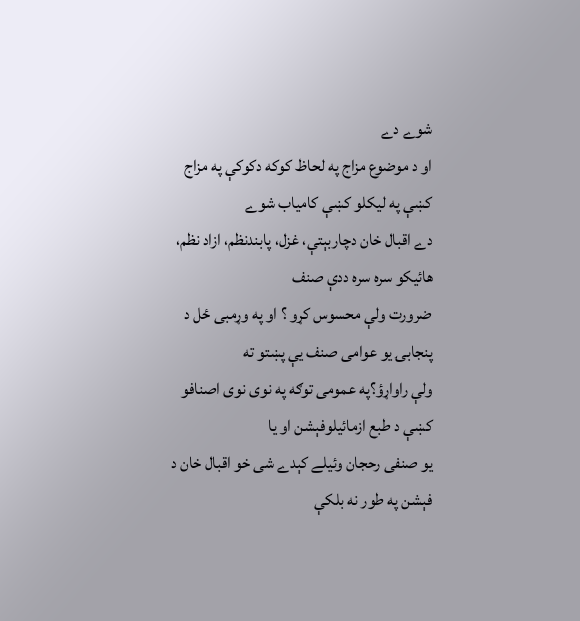شوے دے
او د موضوع مزاج په لحاظ کوکه دکوکې په مزاج کښې په ليکلو کښې کامياب شوے
دے اقبال خان دچاربېتې، غزل، پابندنظم، ازاد نظم، هائيکو سره سره ددې صنف
ضرورت ولې محسوس کړو ؟ او په وړمبى ځل د پنجابۍ يو عوامى صنف يې پښتو ته
ولې راواړؤ؟په عمومى توګه په نوى نوى اصنافو کښې د طبع ازمائيلوفېشن او يا
يو صنفى رحجان وئيلے کېدے شى خو اقبال خان د فېشن په طور نه بلکې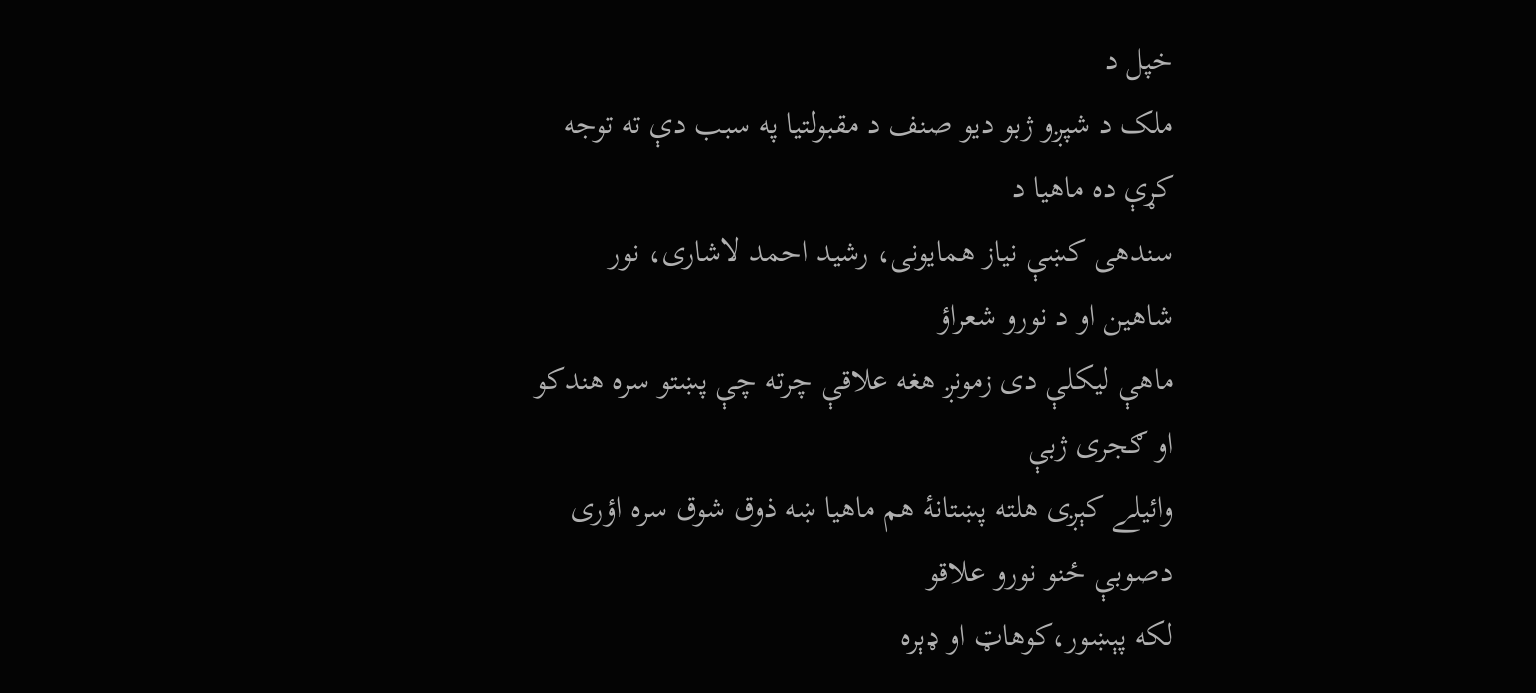خپل د
ملک د شپږو ژبو ديو صنف د مقبولتيا په سبب دې ته توجه کړې ده ماهيا د
سندهى کښې نياز همايونى، رشيد احمد لاشارى، نور شاهين او د نورو شعراؤ
ماهې ليکلې دى زمونږ هغه علاقې چرته چې پښتو سره هندکو او ګجرى ژبې
وائيلے کېږى هلته پښتانۀ هم ماهيا ښه ذوق شوق سره اؤرى دصوبې ځنو نورو علاقو
لکه پېښور،کوهاټ او ډېره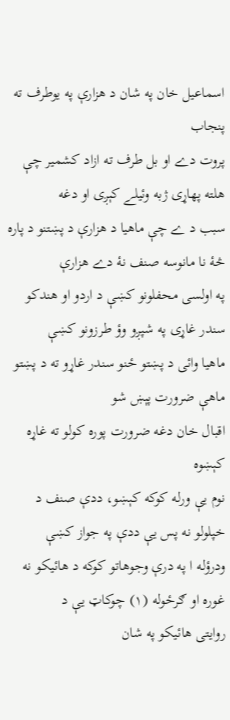اسماعيل خان په شان د هزارې په يوطرف ته پنجاب
پروت دے او بل طرف ته ازاد کشمير چې هلته پهاړى ژبه وئيلے کېږى او دغه
سبب د ے چې ماهيا د هزارې د پښتنو د پاره څۀ نا مانوسه صنف نۀ دے هزارې
په اولسى محفلونو کښې د اردو او هندکو سندر غاړى په شپږو وؤ طرزونو کښې
ماهيا وائى د پښتو ځنو سندر غاړو ته د پښتو ماهې ضرورت پېښ شو
اقبال خان دغه ضرورت پوره کولو ته غاړه کېښوه
نوم يې ورله کوکه کېښو، ددې صنف د خپلولو نه پس يې ددې په جواز کښې
ودرؤله ا په درې وجوهاتو کوکه د هائيکو نه غوره او ګرځوله (١) چوکاټ يې د
روايتى هائيکو په شان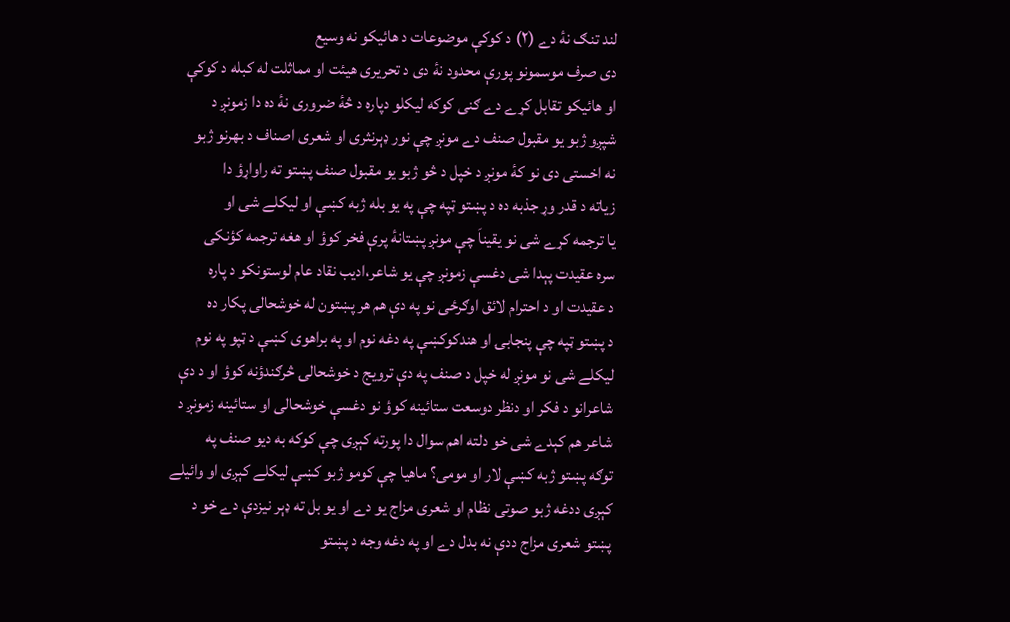لند تنګ نۀ دے (٢) د کوکې موضوعات د هائيکو نه وسيع
دى صرف موسمونو پورې محدود نۀ دى د تحريرى هيئت او مماثلت له کبله د کوکې
او هائيکو تقابل کړے دے ګنى کوکه ليکلو دپاره د څۀ ضرورى نۀ ده دا زمونږ د
شپږو ژبو يو مقبول صنف دے مونږ چې نور ډېرنثرى او شعرى اصناف د بهرنو ژبو
نه اخستى دى نو کۀ مونږ د خپل د څو ژبو يو مقبول صنف پښتو ته راواړؤ دا
زياته د قدر وړ جذبه ده د پښتو ټپه چې په يو بله ژبه کښې او ليکلے شى او
يا ترجمه کړے شى نو يقيناَ چې مونږ پښتانۀ پرې فخر کوؤ او هغه ترجمه کؤنکى
سره عقيدت پېدا شى دغسې زمونږ چې يو شاعر،اديب نقاد عام لوستونکو د پاره
د عقيدت او د احترام لائق اوګرځى نو په دې هم هر پښتون له خوشحالى پکار ده
د پښتو ټپه چې پنجابۍ او هندکوکښې په دغه نوم او په براهوى کښې د ټپو په نوم
ليکلے شى نو مونږ له خپل د صنف په دې ترويج د خوشحالۍ څرګندؤنه کوؤ او د دې
شاعرانو د فکر او دنظر دوسعت ستائينه کوؤ نو دغسې خوشحالى او ستائينه زمونږ د
شاعر هم کېدے شى خو دلته اهم سوال دا پورته کېږى چې کوکه به ديو صنف په
توګه پښتو ژبه کښې لار او مومى؟ ماهيا چې کومو ژبو کښې ليکلے کېږى او وائيلے
کېږى ددغه ژبو صوتى نظام او شعرى مزاج يو دے او يو بل ته ډېر نيزدې دے خو د
پښتو شعرى مزاج ددې نه بدل دے او په دغه وجه د پښتو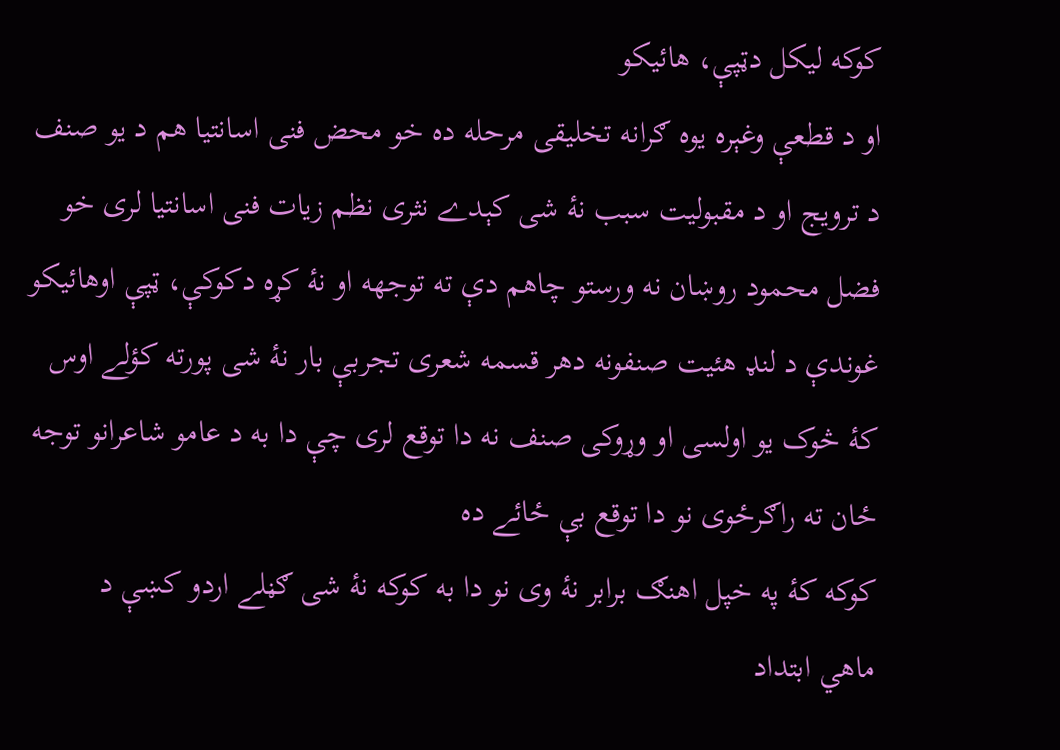کوکه ليکل دټپې، هائيکو
او د قطعې وغېره يوه ګرانه تخليقى مرحله ده خو محض فنى اسانتيا هم د يو صنف
د ترويج او د مقبوليت سبب نۀ شى کېدے نثرى نظم زيات فنى اسانتيا لرى خو
فضل محمود روښان نه ورستو چاهم دې ته توجهه او نۀ کړه دکوکې، ټپې اوهائيکو
غوندې د لنډ هئيت صنفونه دهر قسمه شعرى تجربې بار نۀ شى پورته کؤلے اوس
کۀ څوک يو اولسى او وړوکى صنف نه دا توقع لرى چې دا به د عامو شاعرانو توجه
ځان ته راګرځوى نو دا توقع بې ځائے ده
کوکه کۀ په خپل اهنګ برابر نۀ وى نو دا به کوکه نۀ شى ګڼلے اردو کښې د
ماهي ابتداد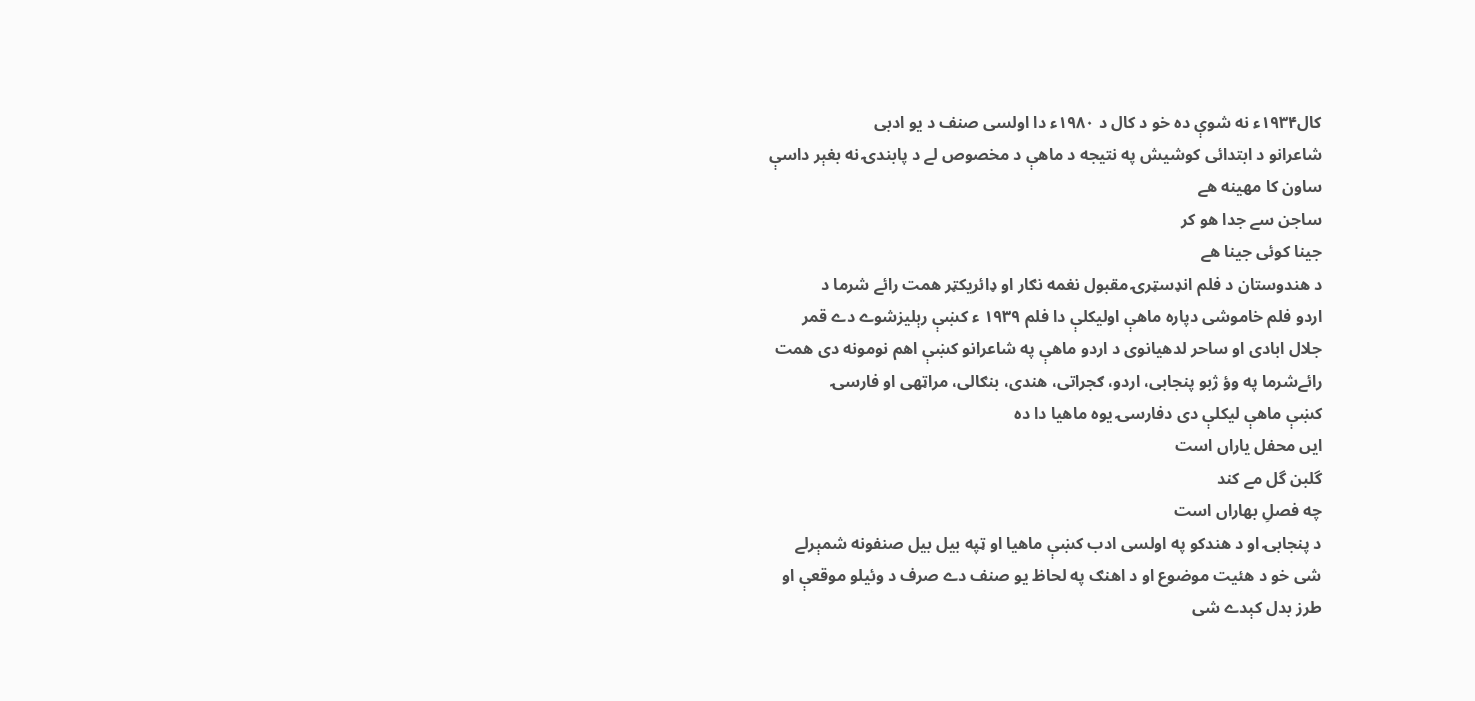کال۱۹۳۴ء نه شوې ده خو د کال د ۱۹۸۰ء دا اولسى صنف د يو ادبى
شاعرانو د ابتدائى کوشيش په نتيجه د ماهې د مخصوص لے د پابندۍ نه بغېر داسې
ساون کا مهينه هے
ساجن سے جدا هو کر
جينا کوئى جينا هے
د هندوستان د فلم انډسټرۍ مقبول نغمه نګار او ډائريکټر همت رائے شرما د
اردو فلم خاموشى دپاره ماهې اوليکلې دا فلم ١٩٣٩ ء کښې رېليزشوے دے قمر
جلال ابادى او ساحر لدهيانوى د اردو ماهې په شاعرانو کښې اهم نومونه دى همت
رائےشرما په وؤ ژبو پنجابى، اردو، ګجراتى، هندى، بنګالى، مراټهى او فارسۍ
کښې ماهې ليکلې دى دفارسۍ يوه ماهيا دا ده
ايں محفل ياراں است
گلبن گل مے کند
چه فصلِ بهاراں است
د پنجابۍ او د هندکو په اولسى ادب کښې ماهيا او ټپه بيل بيل صنفونه شمېرلے
شى خو د هئيت موضوع او د اهنګ په لحاظ يو صنف دے صرف د وئيلو موقعې او
طرز بدل کېدے شى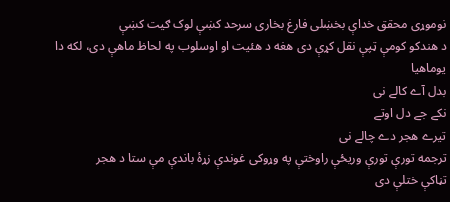نوموړى محقق خداې بخښلى فارغ بخارى سرحد کښې لوک ګيت کښې
د هندکو کومې ټپې نقل کړې دى هغه د هئيت او اوسلوب په لحاظ ماهې دى، لکه دا
يوماهيا
بدل آے کالے نى
نکے جے دل اوتے
تیرے هجر دے چالے نى
ترجمه تورې تورې وريځې راوختې په وړوکى غوندې زړۀ باندې مې ستا د هجر
تڼاکې ختلې دى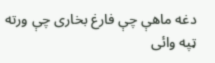دغه ماهې چې فارغ بخارى چې ورته ټپه وائى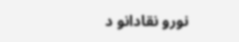نورو نقادانو د